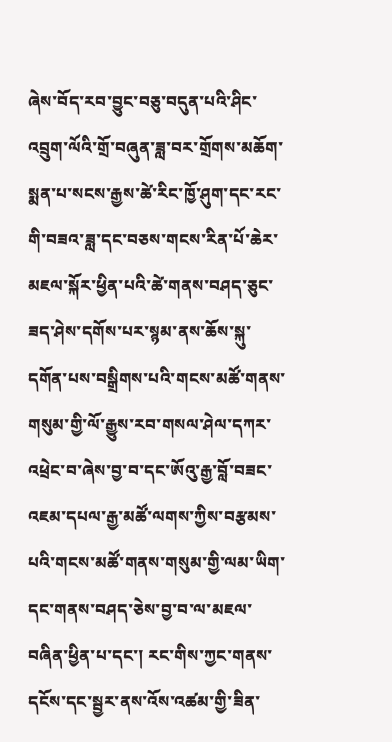ཞེས་བོད་རབ་བྱུང་བཅུ་བདུན་པའི་ཤིང་འབྲུག་ལོའི་གྲོ་བཞུན་ཟླ་བར་གྲོགས་མཆོག་སྨན་པ་སངས་རྒྱས་ཚེ་རིང་ཁྱོ་ཤུག་དང་རང་གི་བཟའ་ཟླ་དང་བཅས་གངས་རིན་པོ་ཆེར་མཇལ་སྐོར་ཕྱིན་པའི་ཚེ་གནས་བཤད་ཅུང་ཟད་ཤེས་དགོས་པར་སྙམ་ནས་ཆོས་སྐུ་དགོན་པས་བསྒྲིགས་པའི་གངས་མཚོ་གནས་གསུམ་གྱི་ལོ་རྒྱུས་རབ་གསལ་ཤེལ་དཀར་འཕྲེང་བ་ཞེས་བྱ་བ་དང་ཨོའུ་རྒྱ་བློ་བཟང་འཇམ་དཔལ་རྒྱ་མཚོ་ལགས་ཀྱིས་བརྩམས་པའི་གངས་མཚོ་གནས་གསུམ་གྱི་ལམ་ཡིག་དང་གནས་བཤད་ཅེས་བྱ་བ་ལ་མཇལ་བཞིན་ཕྱིན་པ་དང་། རང་གིས་ཀྱང་གནས་དངོས་དང་སྦྱར་ནས་འོས་འཚམ་གྱི་ཟིན་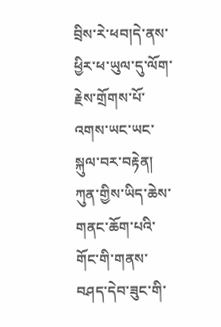བྲིས་རེ་ཕབ།དེ་ནས་ཕྱིར་ཕ་ཡུལ་དུ་ལོག་རྗེས་གྲོགས་པོ་འགས་ཡང་ཡང་སྐུལ་བར་བརྟེན། ཀུན་གྱིས་ཡིད་ཆེས་གནང་ཆོག་པའི་གོང་གི་གནས་བཤད་དེབ་ཟུང་གི་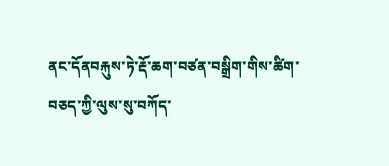ནང་དོནབརྐུས་ཏེ་རྡོ་ཆག་བཙན་བསྒྲིག་གིས་ཚིག་བཅད་ཀྱི་ལུས་སུ་བཀོད་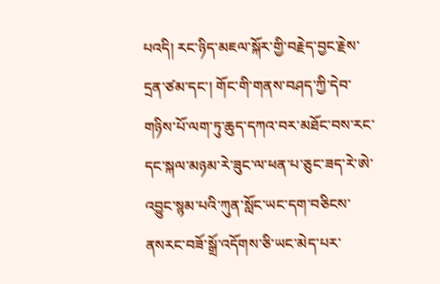པའདི། རང་ཉིད་མཇལ་སྐོར་གྱི་བརྗེད་བྱང་རྗེས་དྲན་ཙམ་དང་། གོང་གི་གནས་བཤད་ཀྱི་དེབ་གཉིས་པོ་ལག་ཏུ་ཆུད་དཀའ་བར་མཐོང་བས་རང་དང་སྐལ་མཉམ་རེ་ཟུང་ལ་ཕན་པ་ཅུང་ཟད་རེ་ཨེ་འབྱུང་སྙམ་པའི་ཀུན་སློང་ཡང་དག་བཅིངས་ནསརང་བཟོ་སྒྲོ་འདོགས་ཅི་ཡང་མེད་པར་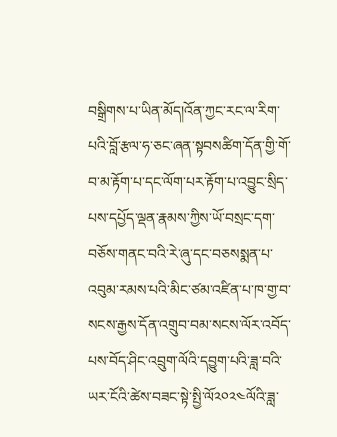བསྒྲིགས་པ་ཡིན་མོད།འོན་ཀྱང་རང་ལ་རིག་པའི་བློ་རྩལ་ཧ་ཅང་ཞན་སྟབསཚིག་དོན་གྱི་གོ་བ་མ་རྟོག་པ་དང་ལོག་པར་རྟོག་པ་འབྱུང་སྲིད་པས་དཔྱོད་ལྡན་རྣམས་ཀྱིས་ཡོ་བསྲང་དག་བཅོས་གནང་བའི་རེ་ཞུ་དང་བཅསསྨན་པ་འབུམ་རམས་པའི་མིང་ཙམ་འཛིན་པ་ཁ་གྱ་བ་སངས་རྒྱས་དོན་འགྲུབ་བམ་སངས་ལོར་འབོད་པས་བོད་ཤིང་འབྲུག་ལོའི་དབྱུག་པའི་ཟླ་བའི་ཡར་ངོའི་ཚེས་བཟང་སྟེ་སྤྱི་ལོ༢༠༢༤ལོའི་ཟླ་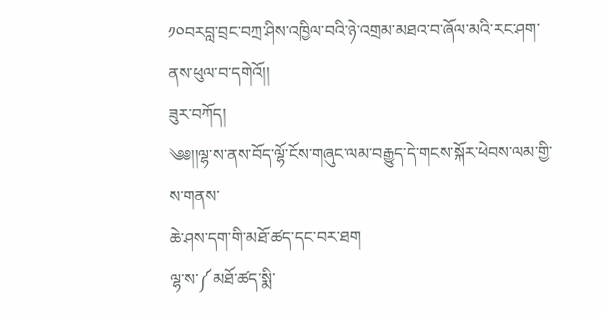༡༠བརབླ་བྲང་བཀྲ་ཤིས་འཁྱིལ་བའི་ཉེ་འགྲམ་མཐའ་བ་ཞོལ་མའི་རང་ཤག་ནས་ཕུལ་བ་དགེའོ།།
ཟུར་བཀོད།
༄༅།།ལྷ་ས་ནས་བོད་ལྷོ་ངོས་གཞུང་ལམ་བརྒྱུད་དེ་གངས་སྐོར་ཕེབས་ལམ་གྱི་ས་གནས་
ཆེ་ཤས་དག་གི་མཐོ་ཚད་དང་བར་ཐག
ལྷ་ས་༼མཐོ་ཚད་སྨི་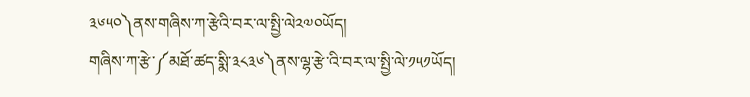༣༦༥༠༽ནས་གཞིས་ཀ་རྩེའི་བར་ལ་སྤྱི་ལེ༢༧༠ཡོད།
གཞིས་ཀ་རྩེ་༼མཐོ་ཚད་སྨི་༣༨༣༦༽ནས་ལྷ་རྩེ་འི་བར་ལ་སྤྱི་ལེ་༡༥༡ཡོད།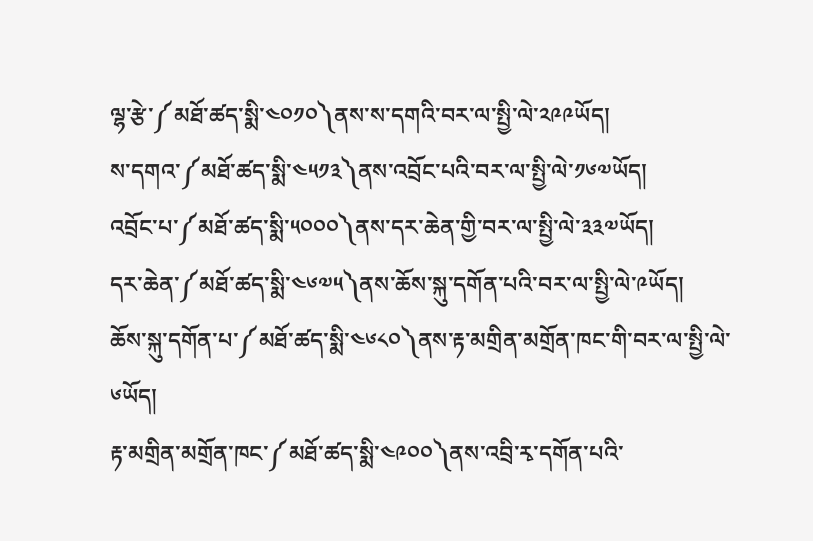ལྷ་རྩེ་༼མཐོ་ཚད་སྨི་༤༠༡༠༽ནས་ས་དགའི་བར་ལ་སྤྱི་ལེ་༢༩༩ཡོད།
ས་དགའ་༼མཐོ་ཚད་སྨི་༤༥༡༣༽ནས་འབྲོང་པའི་བར་ལ་སྤྱི་ལེ་༡༦༧ཡོད།
འབྲོང་པ་༼མཐོ་ཚད་སྨི་༥༠༠༠༽ནས་དར་ཆེན་གྱི་བར་ལ་སྤྱི་ལེ་༣༣༧ཡོད།
དར་ཆེན་༼མཐོ་ཚད་སྨི་༤༦༧༥༽ནས་ཆོས་སྐུ་དགོན་པའི་བར་ལ་སྤྱི་ལེ་༩ཡོད།
ཆོས་སྐུ་དགོན་པ་༼མཐོ་ཚད་སྨི་༤༦༨༠༽ནས་རྟ་མགྲིན་མགྲོན་ཁང་གི་བར་ལ་སྤྱི་ལེ་༦ཡོད།
རྟ་མགྲིན་མགྲོན་ཁང་༼མཐོ་ཚད་སྨི་༤༩༠༠༽ནས་འབྲི་རྭ་དགོན་པའི་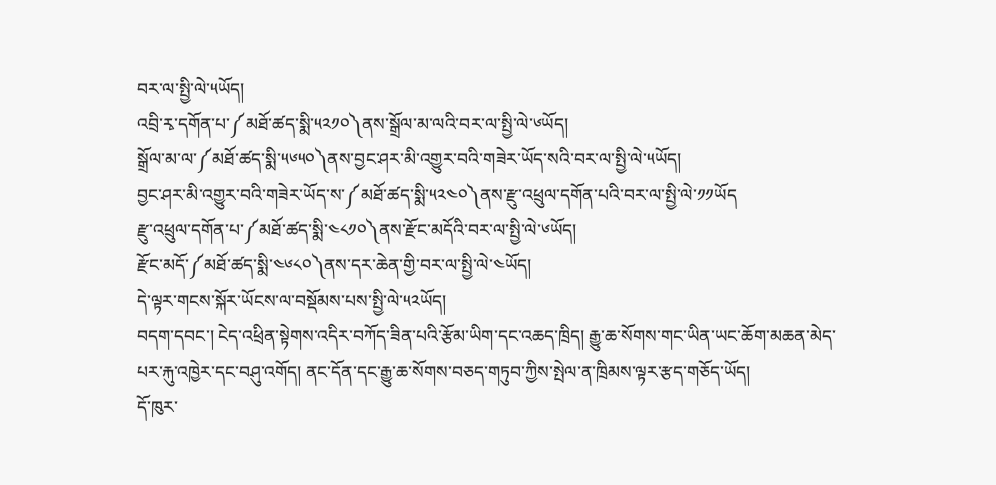བར་ལ་སྤྱི་ལེ་༥ཡོད།
འབྲི་རྭ་དགོན་པ་༼མཐོ་ཚད་སྨི་༥༢༡༠༽ནས་སྒྲོལ་མ་ལའི་བར་ལ་སྤྱི་ལེ་༦ཡོད།
སྒྲོལ་མ་ལ་༼མཐོ་ཚད་སྨི་༥༦༥༠༽ནས་བྱང་ཤར་མི་འགྱུར་བའི་གཟེར་ཡོད་སའི་བར་ལ་སྤྱི་ལེ་༥ཡོད།
བྱང་ཤར་མི་འགྱུར་བའི་གཟེར་ཡོད་ས་༼མཐོ་ཚད་སྨི་༥༢༤༠༽ནས་རྫུ་འཕྲུལ་དགོན་པའི་བར་ལ་སྤྱི་ལེ་༡༡ཡོད
རྫུ་འཕྲུལ་དགོན་པ་༼མཐོ་ཚད་སྨི་༤༨༡༠༽ནས་རྫོང་མདོའི་བར་ལ་སྤྱི་ལེ་༦ཡོད།
རྫོང་མདོ་༼མཐོ་ཚད་སྨི་༤༦༨༠༽ནས་དར་ཆེན་གྱི་བར་ལ་སྤྱི་ལེ་༤ཡོད།
དེ་ལྟར་གངས་སྐོར་ཡོངས་ལ་བསྡོམས་པས་སྤྱི་ལེ་༥༢ཡོད།
བདག་དབང་། ངེད་འཕྲིན་སྟེགས་འདིར་བཀོད་ཟིན་པའི་རྩོམ་ཡིག་དང་འཆད་ཁྲིད། རྒྱུ་ཆ་སོགས་གང་ཡིན་ཡང་ཆོག་མཆན་མེད་པར་རྐུ་འཁྱེར་དང་བཤུ་འགོད། ནང་དོན་དང་རྒྱུ་ཆ་སོགས་བཅད་གཏུབ་ཀྱིས་སྤེལ་ན་ཁྲིམས་ལྟར་རྩད་གཅོད་ཡོད།
དོ་ཁུར་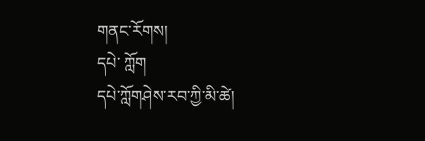གནང་རོགས།
དཔེ་ ཀློག
དཔེ་ཀློགཤེས་རབ་ཀྱི་མི་ཚེ།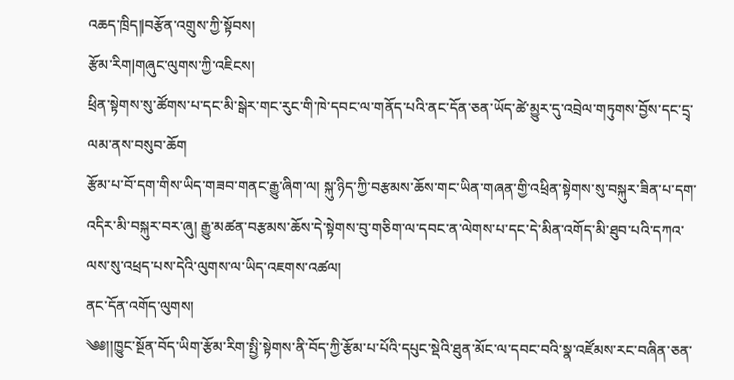འཆད་ཁྲིད།|བརྩོན་འགྲུས་ཀྱི་སྟོབས།
རྩོམ་རིག|གཞུང་ལུགས་ཀྱི་འཇིངས།
ཕྲིན་སྟེགས་སུ་ཚོགས་པ་དང་མི་སྒེར་གང་རུང་གི་ཁེ་དབང་ལ་གནོད་པའི་ནང་དོན་ཅན་ཡོད་ཚེ་མྱུར་དུ་འབྲེལ་གཏུགས་བྱོས་དང་དྲྭ་ལམ་ནས་བསུབ་ཆོག
རྩོམ་པ་བོ་དག་གིས་ཡིད་གཟབ་གནང་རྒྱུ་ཞིག་ལ། སྐུ་ཉིད་ཀྱི་བརྩམས་ཆོས་གང་ཡིན་གཞན་གྱི་འཕྲིན་སྟེགས་སུ་བསྐུར་ཟིན་པ་དག་འདིར་མི་བསྐུར་བར་ཞུ། རྒྱུ་མཚན་བརྩམས་ཆོས་དེ་སྟེགས་བུ་གཅིག་ལ་དབང་ན་ལེགས་པ་དང་དེ་མིན་འགོད་མི་ཐུབ་པའི་དཀའ་ལས་སུ་འཕྲད་པས་དེའི་ལུགས་ལ་ཡིད་འཇགས་འཚལ།
ནང་དོན་འགོད་ལུགས།
༄༅།།ཁྱུང་སྔོན་བོད་ཡིག་རྩོམ་རིག་སྤྱི་སྟེགས་ནི་བོད་ཀྱི་རྩོམ་པ་པོའི་དཔུང་སྡེའི་ཐུན་མོང་ལ་དབང་བའི་སྣ་འཛོམས་རང་བཞིན་ཅན་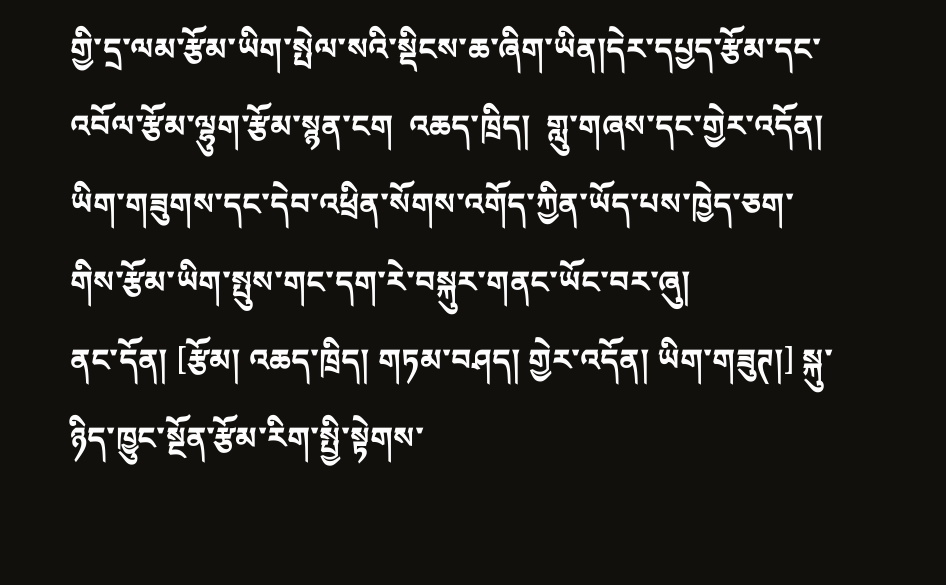གྱི་དྲ་ལམ་རྩོམ་ཡིག་སྤེལ་སའི་སྡིངས་ཆ་ཞིག་ཡིན།དེར་དཔྱད་རྩོམ་དང་འབོལ་རྩོམ་ལྷུག་རྩོམ་སྙན་ངག  འཆད་ཁྲིད།  གླུ་གཞས་དང་གྱེར་འདོན། ཡིག་གཟུགས་དང་དེབ་འཕྲིན་སོགས་འགོད་ཀྱིན་ཡོད་པས་ཁྱེད་ཅག་གིས་རྩོམ་ཡིག་སྤུས་གང་དག་རེ་བསྐུར་གནང་ཡོང་བར་ཞུ།
ནང་དོན། [རྩོམ། འཆད་ཁྲིད། གཏམ་བཤད། གྱེར་འདོན། ཡིག་གཟུཊ།] སྐུ་ཉིད་ཁྱུང་སྔོན་རྩོམ་རིག་སྤྱི་སྟེགས་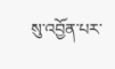སུ་འབྱོན་པར་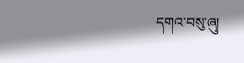དགའ་བསུ་ཞུ།